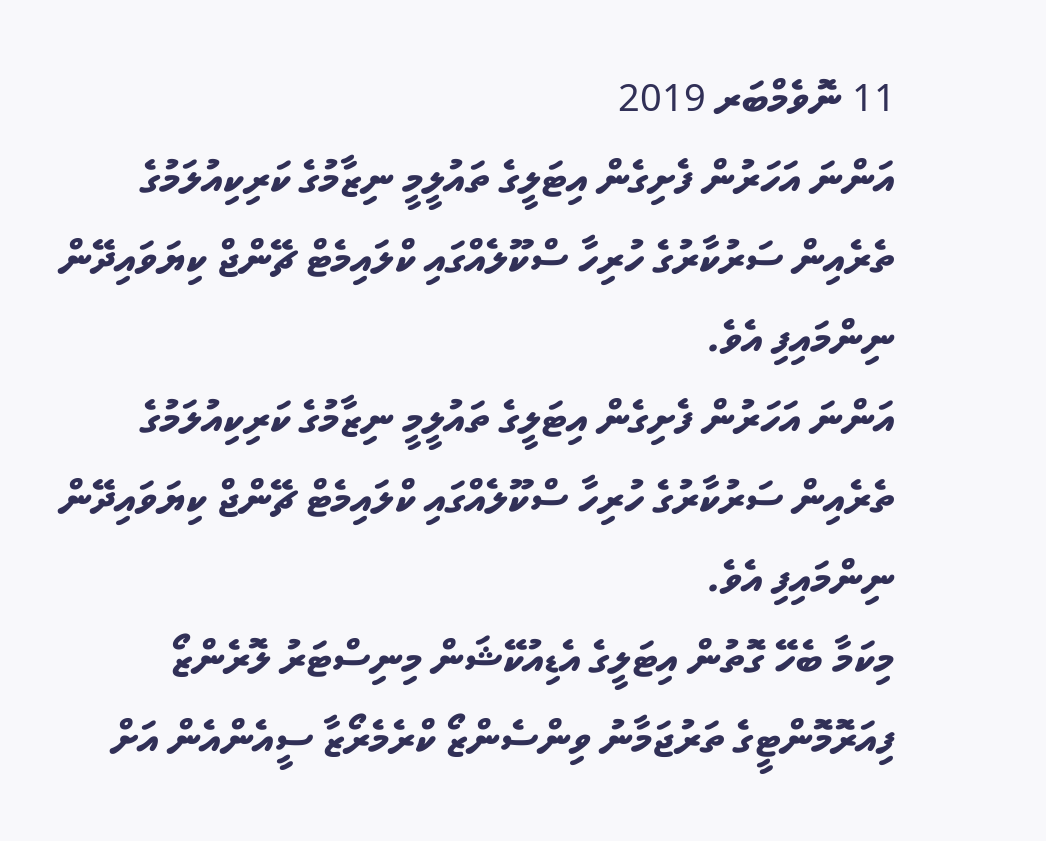11 ނޮވެމްބަރ 2019
އަންނަ އަހަރުން ފެށިގެން އިޓަލީގެ ތައުލީމީ ނިޒާމުގެ ކަރިކިއުލަމުގެ ތެރެއިން ސަރުކާރުގެ ހުރިހާ ސްކޫލެއްގައި ކްލައިމެޓް ޗޭންޖް ކިޔަވައިދޭން ނިންމައިފި އެވެ.
އަންނަ އަހަރުން ފެށިގެން އިޓަލީގެ ތައުލީމީ ނިޒާމުގެ ކަރިކިއުލަމުގެ ތެރެއިން ސަރުކާރުގެ ހުރިހާ ސްކޫލެއްގައި ކްލައިމެޓް ޗޭންޖް ކިޔަވައިދޭން ނިންމައިފި އެވެ.
މިކަމާ ބެހޭ ގޮތުން އިޓަލީގެ އެޑިއުކޭޝަން މިނިސްޓަރު ލޮރެންޒޯ ފިއަރޮމޮންޓީގެ ތަރުޖަމާނު ވިންސެންޒޯ ކްރެމެރޯޒާ ސީއެންއެން އަށް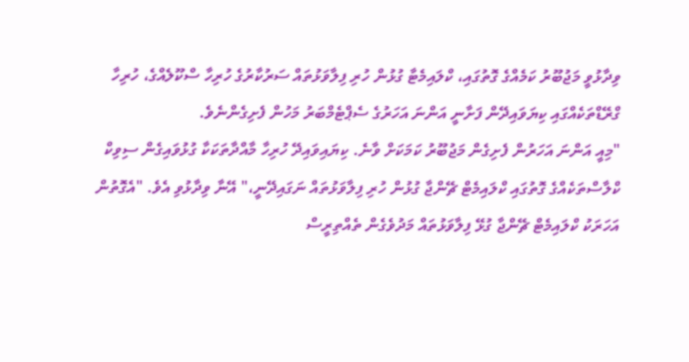ވިދާޅުވީ މަޖުބޫރު ކަމެއްގެ ގޮތުގައި، ކްލައިމެޓާ ގުޅުން ހުރި ފިލާވަޅުތައް ސަރުކާރުގެ ހުރިހާ ސްކޫލެއްގެ، ހުރިހާ ގްރޭޑްތަކެއްގައި ކިޔަވައިދޭން ފަށާނީ އަންނަ އަހަރުގެ ސެޕްޓެމްބަރު މަހުން ފެށިގެންނެވެ.
"މިއީ އަންނަ އަހަރުން ފެށިގެން މަޖުބޫރު ކަމަކަށް ވާނެ. ކިޔައިވައިދޭ ހުރިހާ މާއްދާތަކަކާ ގުޅުވައިގެން ސިވިކް ކްލާސްތަކެއްގެ ގޮތުގައި ކްލައިމެޓް ޗޭންޖާ ގުޅުން ހުރި ފިލާވަޅުތައް ނަގައިދޭނީ،" އޭނާ ވިދާޅުވި އެވެ. "އެގޮތުން އަހަރަކު ކްލައިމެޓް ޗޭންޖާ ގުޅޭ ފިލާވަޅުތައް މަދުވެގެން ތެއްތިރީސް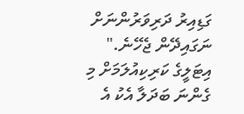ގަޑިއިރު ދަރިވަރުންނަށް ނަގައިދޭން ޖެހޭނެ."
އިޓަލީގެ ކަރިކިއުލަމަށް މި ގެންނަ ބަދަލާ އެކު އެ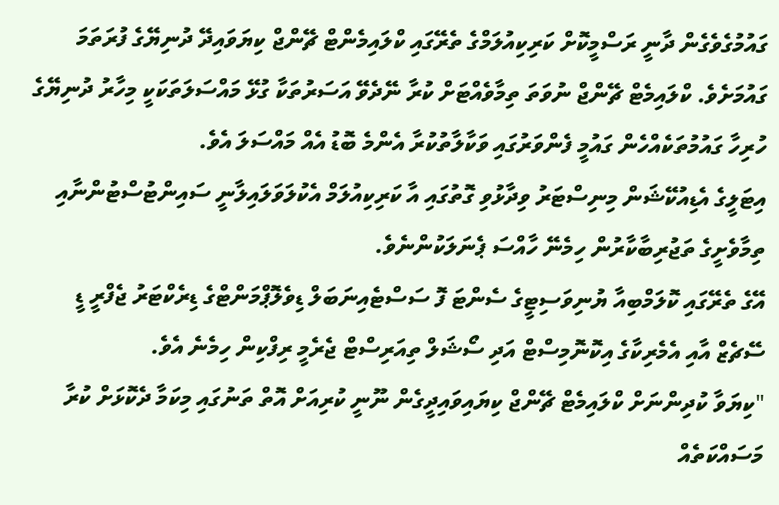ގައުމުގެވެގެން ދާނީ ރަސްމީކޮށް ކަރިކިއުލަމްގެ ތެރޭގައި ކްލައިމެންޓް ޗޭންޖް ކިޔަވައިދޭ ދުނިޔޭގެ ފުރަތަމަ ގައުމަށެވެ. ކްލައިމެޓް ޗޭންޖް ނުވަތަ ތިމާވެއްޓަށް ކުރާ ނޭދެވޭ އަސަރުތަކާ ގުޅޭ މައްސަލަތަކަކީ މިހާރު ދުނިޔޭގެ ހުރިހާ ގައުމުތަކެއްހެން ގައުމީ ފެންވަރުގައި ވަކާލާތުކުރާ އެންމެ ބޮޑު އެއް މައްސަލަ އެވެ.
އިޓަލީގެ އެޑިއުކޭޝަން މިނިސްޓަރު ވިދާޅުވި ގޮތުގައި އާ ކަރިކިއުލަމް އެކުލަވަލައިލާނީ ސައިންޓުސްޓުންނާއި ތިމާވެށީގެ ތަޖުރިބާކާރުން ހިމެނޭ ހާއްސަ ޕެނަލަކުންނެވެ.
އޭގެ ތެރޭގައި ކޮލަމްބިއާ ޔުނިވަސިޓީގެ ސެންޓަ ފޮ ސަސްޓެއިނަބަލް ޑިވެލޮޕްމަންޓްގެ ޑިރެކްޓަރު ޖެފްރީ ޑީ ސޭޗެޒް އާއި އެމެރިކާގެ އިކޮނޮމިސްޓް އަދި ސޯޝަލް ތިއަރިސްޓް ޖެރެމީ ރިފްކިން ހިމެނެ އެވެ.
"ކިޔަވާ ކުދިންނަށް ކްލައިމެޓް ޗޭންޖް ކިޔައިވައިދީގެން ނޫނީ ކުރިއަށް އޮތް ތަނުގައި މިކަމާ ދެކޮޅަށް ކުރާ މަސައްކަތެއް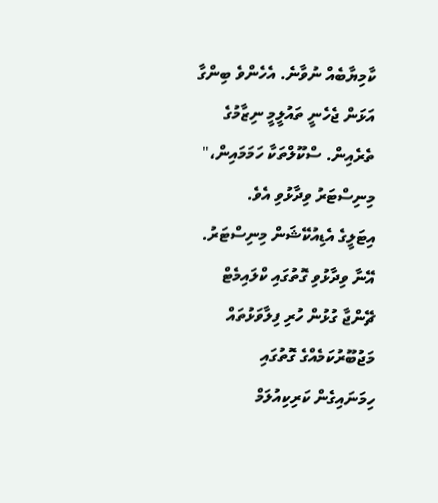ކާމިޔާބެއް ނުވާނެ. އެހެންވެ ބިންގާ އަޅަން ޖެހެނީ ތައުލީމީ ނިޒާމުގެ ތެރެއިން. ސްކޫލްތަކާ ހަމަމައިން،" މިނިސްޓަރު ވިދާޅުވި އެވެ.
އިޓަލީގެ އެޑިއުކޭޝަން މިނިސްޓަރު.
އޭނާ ވިދާޅުވި ގޮތުގައި ކްލައިމެޓް ޗޭންޖާ ގުޅުން ހުރި ފިލާވަޅުތައް މަޖުބޫރުކަމެއްގެ ގޮތުގައި ހިމަނައިގެން ކަރިކިއުލަމް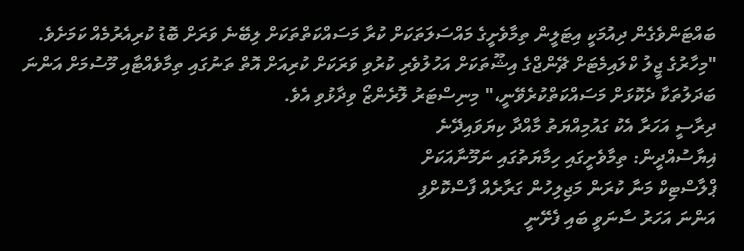ބައްޓަންވެގެން ދިއުމަކީ އިޓަލީން ތިމާވެށީގެ މައްސަލަތަކަށް ކުރާ މަސައްކަތްތަކަށް ލިބޭނެ ވަރަށް ބޮޑު ކުރިއެރުމެއް ކަމަށެވެ.
"މިހާރުގެ ޖީލު ކްލައިމެޓަށް ޗޭންޖްގެ އިޝޫތަކަށް އަހުލުވެރި ކުރުވި ވަރަކަށް ކުރިއަށް އޮތް ތަނުގައި ތިމާވެއްޓާއި މޫސުމަށް އަންނަ ބަދަލުތަކާ ދެކޮޅަށް މަސައްކަތްކުރެވޭނީ،" މިނިސްޓަރު ލޮރެންޒޯ ވިދާޅުވި އެވެ.
ދިރާސީ އަހަރާ އެކު ގައުމިއްޔަތު މާއްދާ ކިޔަވައިދޭނެ
ޣިޔާސުއްދީން: ތިމާވެށީގައި ހިމާޔަތުގައި ނަމޫނާއަކަށް
ޕްލާސްޓިކް މަނާ ކުރަން މަޖިލިހުން ގަރާރެއް ފާސްކޮށްފި
އަންނަ އަހަރު ސާނަވީ ބައި ފެށޭނީ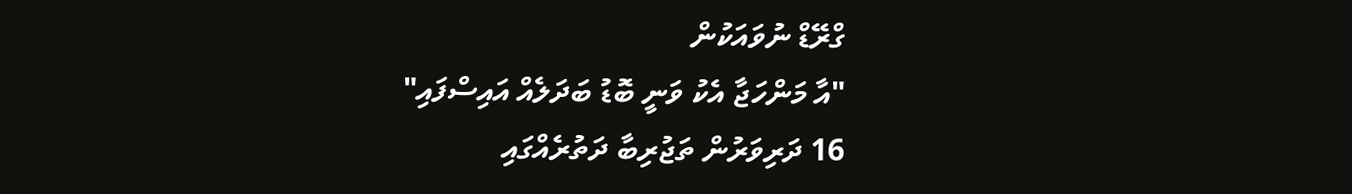ގްރޭޑް ނުވައަކުން
"އާ މަންހަޖާ އެކު ވަނީ ބޮޑު ބަދަލެއް އައިސްފައި"
16 ދަރިވަރުން ތަޖުރިބާ ދަތުރެއްގައި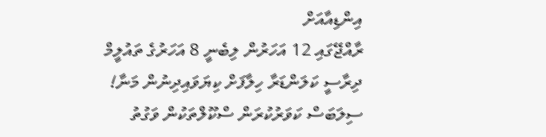އިންޑިއާއަށް
ރާއްޖޭގައި 12 އަހަރުން ލިބެނީ 8 އަހަރުގެ ތައުލީމް
ދިރާސީ ކަލަންޑަރާ ހިލާފަށް ކިޔަވައިދިނުން މަނާ!
ސިލަބަސް ކަވަރުކުރަން ސްކޫލްތަކުން ވަގުތު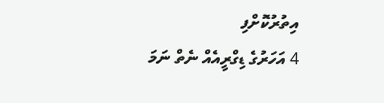އިތުރުކޮށްފި
4 އަހަރުގެ ޑިގްރީއެއް ނެތް ނަމަ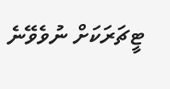ޓީޗަރަކަށް ނުވެވޭނެ